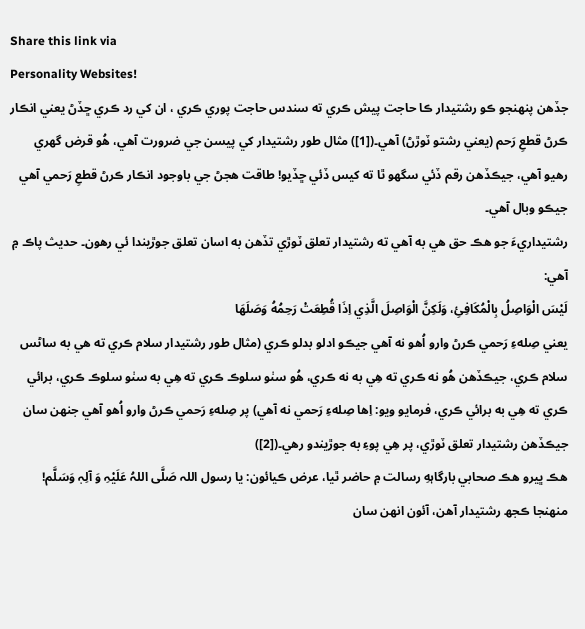Share this link via
Personality Websites!
جڏھن پنھنجو ڪو رشتيدار ڪا حاجت پيش ڪري ته سندس حاجت پوري ڪري ، ان کي رد ڪري ڇڏڻ يعني انڪار ڪرڻ قطعِ رَحم (يعني رشتو ٽوڙڻ) آھي۔([1]) مثال طور رشتيدار کي پيسن جي ضرورت آھي، ھُو قرض گھري رهيو آهي، جيڪڏھن رقم ڏئي سگھو ٿا ته کيس ڏئي ڇڏيو! طاقت ھجڻ جي باوجود انڪار ڪرڻ قطعِ رَحمي آھي جيڪو وبال آھي۔
رشتيداريءَ جو ھڪ حق هي به آھي ته رشتيدار تعلق ٽوڙي تڏهن به اسان تعلق جوڙيندا ئي رھون۔ حديث پاڪ ۾ آھي:
لَيْسَ الْوَاصِلُ بِالْمُكَافِئِ، وَلَكِنَّ الْوَاصِلَ الَّذِي اِذَا قُطِعَتْ رَحِمُهُ وَصَلَهَا
يعني صِلهءِ رَحمي ڪرڻ وارو اُھو نه آھي جيڪو ادلو بدلو ڪري (مثال طور رشتيدار سلام ڪري ته ھي به ساڻس سلام ڪري، جيڪڏهن هُو نه ڪري ته ھِي به نه ڪري، ھُو سٺو سلوڪ ڪري ته ھِي به سٺو سلوڪ ڪري، برائي ڪري ته ھِي به برائي ڪري، فرمايو ويو: اِھا صِلهءِ رَحمي نه آھي) پر صِلهءِ رَحمي ڪرڻ وارو اُھو آھي جنهن سان جيڪڏهن رشتيدار تعلق ٽوڙي، پر ھِي پوءِ به جوڙيندو رھي۔([2])
ھڪ ڀيرو ھڪ صحابي بارگاہهِ رسالت ۾ حاضر ٿيا، عرض ڪيائون: يا رسول اللہ صَلَّی اللہُ عَلَیْہِ وَ آلِہٖ وَسَلَّم! منھنجا ڪجھ رشتيدار آھن، آئون انهن سان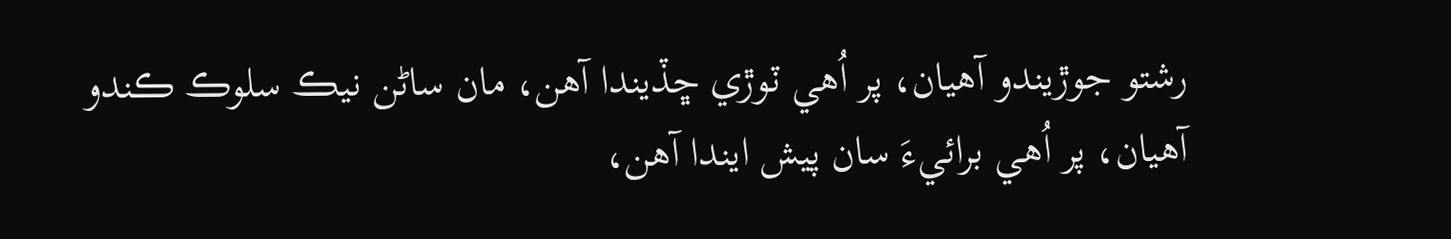رشتو جوڙيندو آھيان، پر اُھي ٽوڙي ڇڏيندا آھن، مان ساڻن نيڪ سلوڪ ڪندو آھيان، پر اُھي برائيءَ سان پيش ايندا آھن،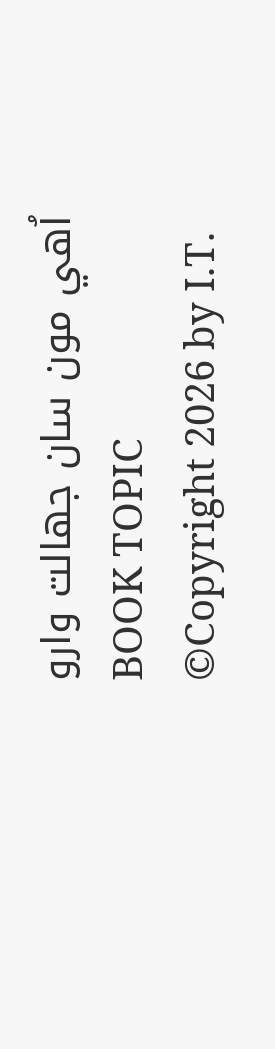اُھي مون سان جھالت وارو
BOOK TOPIC
©Copyright 2026 by I.T.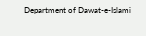Department of Dawat-e-Islami